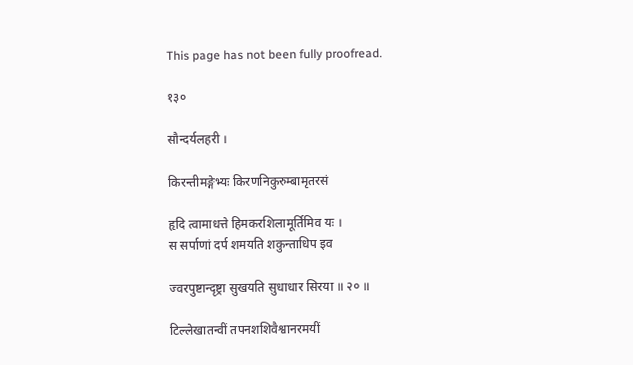This page has not been fully proofread.

१३०

सौन्दर्यलहरी ।

किरन्तीमङ्गेभ्यः किरणनिकुरुम्बामृतरसं

हृदि त्वामाधत्ते हिमकरशिलामूर्तिमिव यः ।
स सर्पाणां दर्प शमयति शकुन्ताधिप इव

ज्वरपुष्टान्दृष्ट्रा सुखयति सुधाधार सिरया ॥ २० ॥

टिल्लेखातन्वीं तपनशशिवैश्वानरमयीं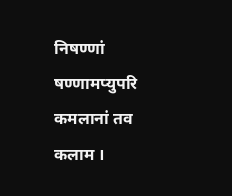निषण्णां षण्णामप्युपरि कमलानां तव कलाम ।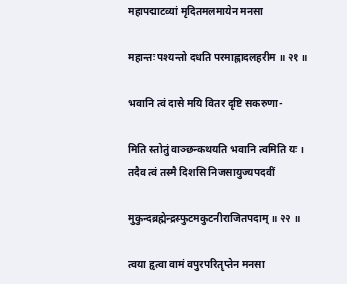महापद्माटव्यां मृदितमलमायेन मनसा

महान्तः पश्यन्तो दधति परमाह्लादलहरीम ॥ २१ ॥

भवानि त्वं दासे मयि वितर दृष्टि सकरुणा-

मिति स्तोतुं वाञ्छन्कथयति भवानि त्वमिति यः ।
तदैव त्वं तस्मै दिशसि निजसायुज्यपदवीं

मुकुन्दब्रह्मेन्द्रस्फुटमकुटनीराजितपदाम् ॥ २२ ॥

त्वया हृत्वा वामं वपुरपरितृप्तेन मनसा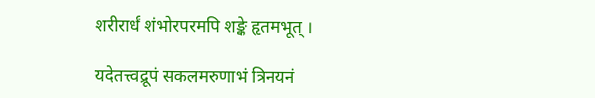शरीरार्धं शंभोरपरमपि शङ्के हृतमभूत् ।

यदेतत्त्वद्रूपं सकलमरुणाभं त्रिनयनं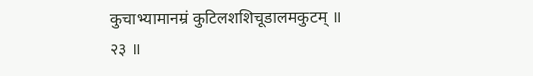कुचाभ्यामानम्रं कुटिलशशिचूडालमकुटम् ॥ २३ ॥